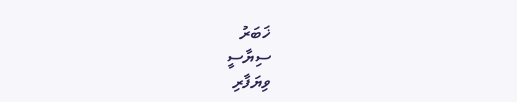ޚަބަރު
ސިޔާސީ
ވިޔަފާރި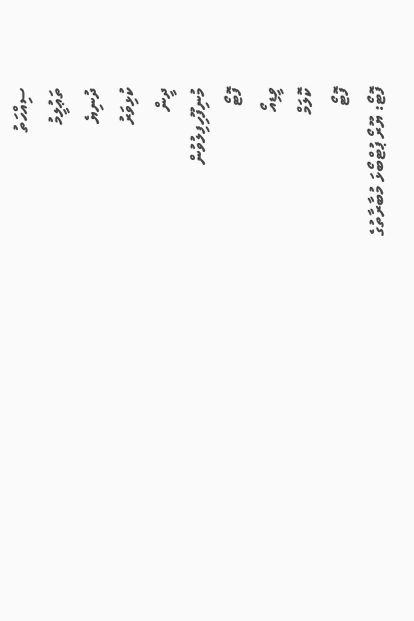ސިއްހަތު
ތަޢުލީމު
ދުނިޔެ
ކުޅިވަރު
ދީން
މުނިފޫހިފިލުވުން
ފޮޓޯ
ވީޑިއޯ
ކޮލަމް
ފޮޓޯ
ފޮޓޯ: ޔޫރޯ ޕުޓްބޯޅަ މުބާރާތުގެ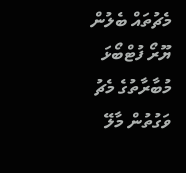މެޗުތައް ބެލުން
ޔޫރޯ ފުޓްބޯޅަ މުބާރާތުގެ މެޗު ވަގުތުން މާލޭ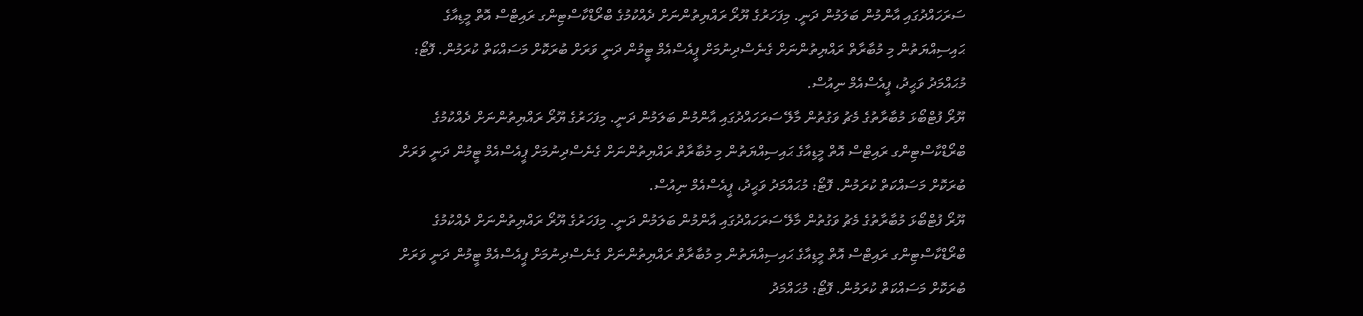ސަރަހައްދުގައި އާންމުން ބަލަމުން ދަނީ. މިފަހަރުގެ ޔޫރޯ ރައްޔިތުންނަށް ދެއްކުމުގެ ބްރޯޑްކާސްޓިންގ ރައިޓްސް އޮތް މީޑިއާގެ ޙައިސިއްޔަތުން މި މުބާރާތް ރައްޔިތުންނަށް ގެނެސްދިނުމަށް ޕީއެސްއެމް ޓީމުން ދަނީ ވަރަށް ބުރަކޮށް މަސައްކަތް ކުރަމުން. ފޮޓޯ: މުޙައްމަދު ވަޙީދު، ޕީއެސްއެމް ނިއުސް.
ޔޫރޯ ފުޓްބޯޅަ މުބާރާތުގެ މެޗު ވަގުތުން މާލޭ ސަރަހައްދުގައި އާންމުން ބަލަމުން ދަނީ. މިފަހަރުގެ ޔޫރޯ ރައްޔިތުންނަށް ދެއްކުމުގެ ބްރޯޑްކާސްޓިންގ ރައިޓްސް އޮތް މީޑިއާގެ ޙައިސިއްޔަތުން މި މުބާރާތް ރައްޔިތުންނަށް ގެނެސްދިނުމަށް ޕީއެސްއެމް ޓީމުން ދަނީ ވަރަށް ބުރަކޮށް މަސައްކަތް ކުރަމުން. ފޮޓޯ: މުޙައްމަދު ވަޙީދު، ޕީއެސްއެމް ނިއުސް.
ޔޫރޯ ފުޓްބޯޅަ މުބާރާތުގެ މެޗު ވަގުތުން މާލޭ ސަރަހައްދުގައި އާންމުން ބަލަމުން ދަނީ. މިފަހަރުގެ ޔޫރޯ ރައްޔިތުންނަށް ދެއްކުމުގެ ބްރޯޑްކާސްޓިންގ ރައިޓްސް އޮތް މީޑިއާގެ ޙައިސިއްޔަތުން މި މުބާރާތް ރައްޔިތުންނަށް ގެނެސްދިނުމަށް ޕީއެސްއެމް ޓީމުން ދަނީ ވަރަށް ބުރަކޮށް މަސައްކަތް ކުރަމުން. ފޮޓޯ: މުޙައްމަދު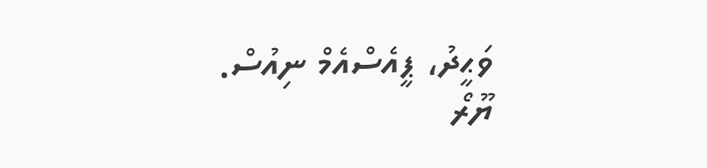ވަޙީދު، ޕީއެސްއެމް ނިއުސް.
ޔޫރޯ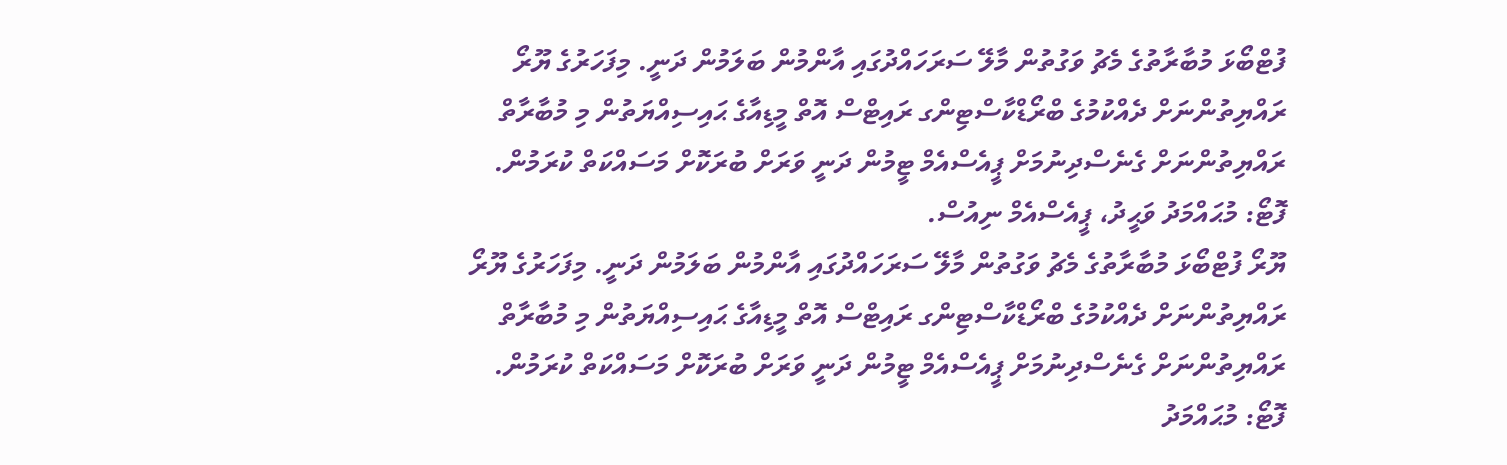ފުޓްބޯޅަ މުބާރާތުގެ މެޗު ވަގުތުން މާލޭ ސަރަހައްދުގައި އާންމުން ބަލަމުން ދަނީ. މިފަހަރުގެ ޔޫރޯ ރައްޔިތުންނަށް ދެއްކުމުގެ ބްރޯޑްކާސްޓިންގ ރައިޓްސް އޮތް މީޑިއާގެ ޙައިސިއްޔަތުން މި މުބާރާތް ރައްޔިތުންނަށް ގެނެސްދިނުމަށް ޕީއެސްއެމް ޓީމުން ދަނީ ވަރަށް ބުރަކޮށް މަސައްކަތް ކުރަމުން. ފޮޓޯ: މުޙައްމަދު ވަޙީދު، ޕީއެސްއެމް ނިއުސް.
ޔޫރޯ ފުޓްބޯޅަ މުބާރާތުގެ މެޗު ވަގުތުން މާލޭ ސަރަހައްދުގައި އާންމުން ބަލަމުން ދަނީ. މިފަހަރުގެ ޔޫރޯ ރައްޔިތުންނަށް ދެއްކުމުގެ ބްރޯޑްކާސްޓިންގ ރައިޓްސް އޮތް މީޑިއާގެ ޙައިސިއްޔަތުން މި މުބާރާތް ރައްޔިތުންނަށް ގެނެސްދިނުމަށް ޕީއެސްއެމް ޓީމުން ދަނީ ވަރަށް ބުރަކޮށް މަސައްކަތް ކުރަމުން. ފޮޓޯ: މުޙައްމަދު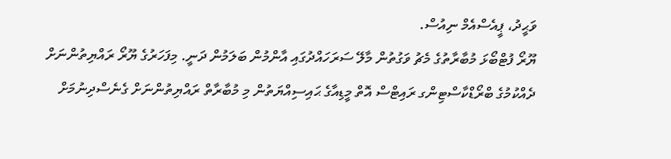ވަޙީދު، ޕީއެސްއެމް ނިއުސް.
ޔޫރޯ ފުޓްބޯޅަ މުބާރާތުގެ މެޗު ވަގުތުން މާލޭ ސަރަހައްދުގައި އާންމުން ބަލަމުން ދަނީ. މިފަހަރުގެ ޔޫރޯ ރައްޔިތުންނަށް ދެއްކުމުގެ ބްރޯޑްކާސްޓިންގ ރައިޓްސް އޮތް މީޑިއާގެ ޙައިސިއްޔަތުން މި މުބާރާތް ރައްޔިތުންނަށް ގެނެސްދިނުމަށް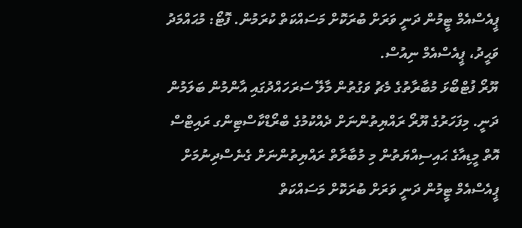ޕީއެސްއެމް ޓީމުން ދަނީ ވަރަށް ބުރަކޮށް މަސައްކަތް ކުރަމުން. ފޮޓޯ: މުޙައްމަދު ވަޙީދު، ޕީއެސްއެމް ނިއުސް.
ޔޫރޯ ފުޓްބޯޅަ މުބާރާތުގެ މެޗު ވަގުތުން މާލޭ ސަރަހައްދުގައި އާންމުން ބަލަމުން ދަނީ. މިފަހަރުގެ ޔޫރޯ ރައްޔިތުންނަށް ދެއްކުމުގެ ބްރޯޑްކާސްޓިންގ ރައިޓްސް އޮތް މީޑިއާގެ ޙައިސިއްޔަތުން މި މުބާރާތް ރައްޔިތުންނަށް ގެނެސްދިނުމަށް ޕީއެސްއެމް ޓީމުން ދަނީ ވަރަށް ބުރަކޮށް މަސައްކަތް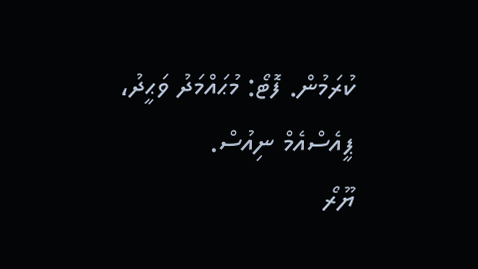ކުރަމުން. ފޮޓޯ: މުޙައްމަދު ވަޙީދު، ޕީއެސްއެމް ނިއުސް.
ޔޫރޯ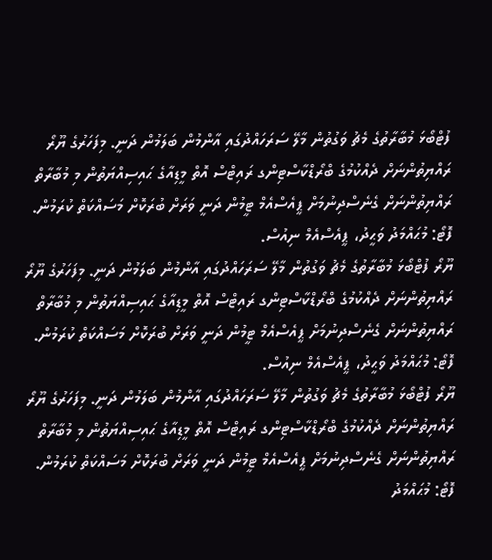ފުޓްބޯޅަ މުބާރާތުގެ މެޗު ވަގުތުން މާލޭ ސަރަހައްދުގައި އާންމުން ބަލަމުން ދަނީ. މިފަހަރުގެ ޔޫރޯ ރައްޔިތުންނަށް ދެއްކުމުގެ ބްރޯޑްކާސްޓިންގ ރައިޓްސް އޮތް މީޑިއާގެ ޙައިސިއްޔަތުން މި މުބާރާތް ރައްޔިތުންނަށް ގެނެސްދިނުމަށް ޕީއެސްއެމް ޓީމުން ދަނީ ވަރަށް ބުރަކޮށް މަސައްކަތް ކުރަމުން. ފޮޓޯ: މުޙައްމަދު ވަޙީދު، ޕީއެސްއެމް ނިއުސް.
ޔޫރޯ ފުޓްބޯޅަ މުބާރާތުގެ މެޗު ވަގުތުން މާލޭ ސަރަހައްދުގައި އާންމުން ބަލަމުން ދަނީ. މިފަހަރުގެ ޔޫރޯ ރައްޔިތުންނަށް ދެއްކުމުގެ ބްރޯޑްކާސްޓިންގ ރައިޓްސް އޮތް މީޑިއާގެ ޙައިސިއްޔަތުން މި މުބާރާތް ރައްޔިތުންނަށް ގެނެސްދިނުމަށް ޕީއެސްއެމް ޓީމުން ދަނީ ވަރަށް ބުރަކޮށް މަސައްކަތް ކުރަމުން. ފޮޓޯ: މުޙައްމަދު ވަޙީދު، ޕީއެސްއެމް ނިއުސް.
ޔޫރޯ ފުޓްބޯޅަ މުބާރާތުގެ މެޗު ވަގުތުން މާލޭ ސަރަހައްދުގައި އާންމުން ބަލަމުން ދަނީ. މިފަހަރުގެ ޔޫރޯ ރައްޔިތުންނަށް ދެއްކުމުގެ ބްރޯޑްކާސްޓިންގ ރައިޓްސް އޮތް މީޑިއާގެ ޙައިސިއްޔަތުން މި މުބާރާތް ރައްޔިތުންނަށް ގެނެސްދިނުމަށް ޕީއެސްއެމް ޓީމުން ދަނީ ވަރަށް ބުރަކޮށް މަސައްކަތް ކުރަމުން. ފޮޓޯ: މުޙައްމަދު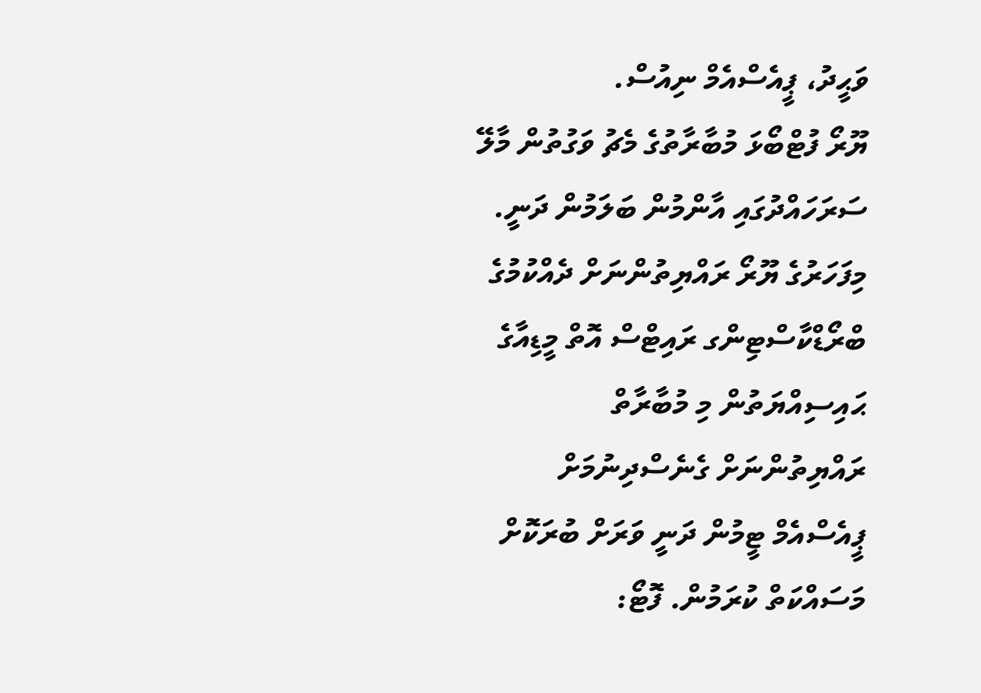ވަޙީދު، ޕީއެސްއެމް ނިއުސް.
ޔޫރޯ ފުޓްބޯޅަ މުބާރާތުގެ މެޗު ވަގުތުން މާލޭ ސަރަހައްދުގައި އާންމުން ބަލަމުން ދަނީ. މިފަހަރުގެ ޔޫރޯ ރައްޔިތުންނަށް ދެއްކުމުގެ ބްރޯޑްކާސްޓިންގ ރައިޓްސް އޮތް މީޑިއާގެ ޙައިސިއްޔަތުން މި މުބާރާތް ރައްޔިތުންނަށް ގެނެސްދިނުމަށް ޕީއެސްއެމް ޓީމުން ދަނީ ވަރަށް ބުރަކޮށް މަސައްކަތް ކުރަމުން. ފޮޓޯ: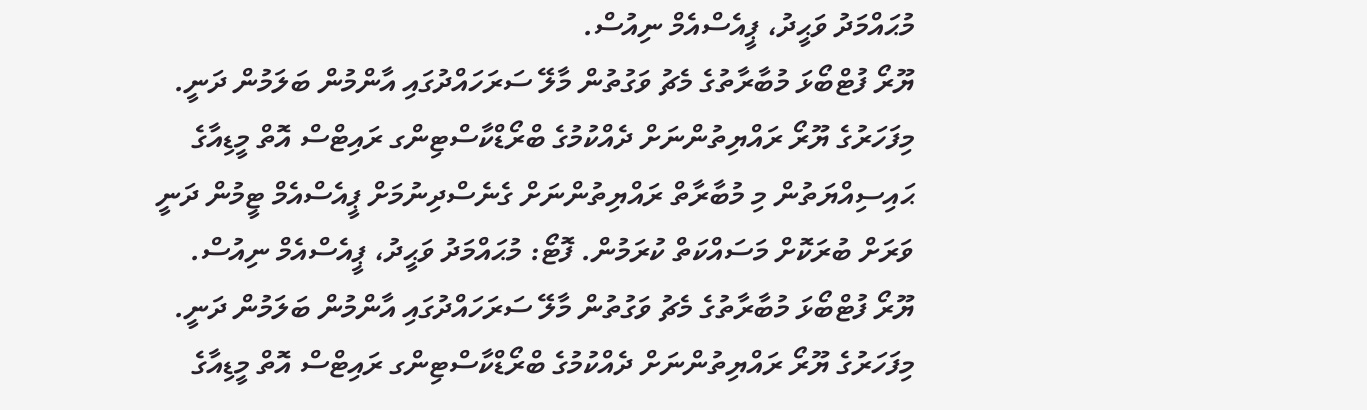މުޙައްމަދު ވަޙީދު، ޕީއެސްއެމް ނިއުސް.
ޔޫރޯ ފުޓްބޯޅަ މުބާރާތުގެ މެޗު ވަގުތުން މާލޭ ސަރަހައްދުގައި އާންމުން ބަލަމުން ދަނީ. މިފަހަރުގެ ޔޫރޯ ރައްޔިތުންނަށް ދެއްކުމުގެ ބްރޯޑްކާސްޓިންގ ރައިޓްސް އޮތް މީޑިއާގެ ޙައިސިއްޔަތުން މި މުބާރާތް ރައްޔިތުންނަށް ގެނެސްދިނުމަށް ޕީއެސްއެމް ޓީމުން ދަނީ ވަރަށް ބުރަކޮށް މަސައްކަތް ކުރަމުން. ފޮޓޯ: މުޙައްމަދު ވަޙީދު، ޕީއެސްއެމް ނިއުސް.
ޔޫރޯ ފުޓްބޯޅަ މުބާރާތުގެ މެޗު ވަގުތުން މާލޭ ސަރަހައްދުގައި އާންމުން ބަލަމުން ދަނީ. މިފަހަރުގެ ޔޫރޯ ރައްޔިތުންނަށް ދެއްކުމުގެ ބްރޯޑްކާސްޓިންގ ރައިޓްސް އޮތް މީޑިއާގެ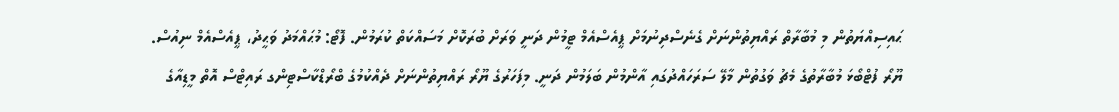ޙައިސިއްޔަތުން މި މުބާރާތް ރައްޔިތުންނަށް ގެނެސްދިނުމަށް ޕީއެސްއެމް ޓީމުން ދަނީ ވަރަށް ބުރަކޮށް މަސައްކަތް ކުރަމުން. ފޮޓޯ: މުޙައްމަދު ވަޙީދު، ޕީއެސްއެމް ނިއުސް.
ޔޫރޯ ފުޓްބޯޅަ މުބާރާތުގެ މެޗު ވަގުތުން މާލޭ ސަރަހައްދުގައި އާންމުން ބަލަމުން ދަނީ. މިފަހަރުގެ ޔޫރޯ ރައްޔިތުންނަށް ދެއްކުމުގެ ބްރޯޑްކާސްޓިންގ ރައިޓްސް އޮތް މީޑިއާގެ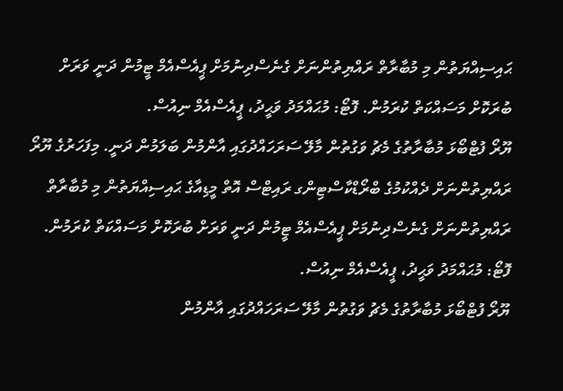ޙައިސިއްޔަތުން މި މުބާރާތް ރައްޔިތުންނަށް ގެނެސްދިނުމަށް ޕީއެސްއެމް ޓީމުން ދަނީ ވަރަށް ބުރަކޮށް މަސައްކަތް ކުރަމުން. ފޮޓޯ: މުޙައްމަދު ވަޙީދު، ޕީއެސްއެމް ނިއުސް.
ޔޫރޯ ފުޓްބޯޅަ މުބާރާތުގެ މެޗު ވަގުތުން މާލޭ ސަރަހައްދުގައި އާންމުން ބަލަމުން ދަނީ. މިފަހަރުގެ ޔޫރޯ ރައްޔިތުންނަށް ދެއްކުމުގެ ބްރޯޑްކާސްޓިންގ ރައިޓްސް އޮތް މީޑިއާގެ ޙައިސިއްޔަތުން މި މުބާރާތް ރައްޔިތުންނަށް ގެނެސްދިނުމަށް ޕީއެސްއެމް ޓީމުން ދަނީ ވަރަށް ބުރަކޮށް މަސައްކަތް ކުރަމުން. ފޮޓޯ: މުޙައްމަދު ވަޙީދު، ޕީއެސްއެމް ނިއުސް.
ޔޫރޯ ފުޓްބޯޅަ މުބާރާތުގެ މެޗު ވަގުތުން މާލޭ ސަރަހައްދުގައި އާންމުން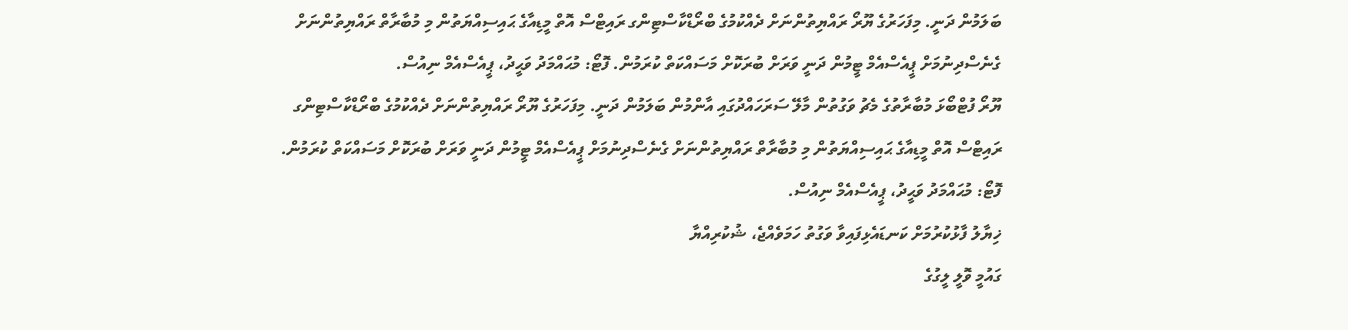ބަލަމުން ދަނީ. މިފަހަރުގެ ޔޫރޯ ރައްޔިތުންނަށް ދެއްކުމުގެ ބްރޯޑްކާސްޓިންގ ރައިޓްސް އޮތް މީޑިއާގެ ޙައިސިއްޔަތުން މި މުބާރާތް ރައްޔިތުންނަށް ގެނެސްދިނުމަށް ޕީއެސްއެމް ޓީމުން ދަނީ ވަރަށް ބުރަކޮށް މަސައްކަތް ކުރަމުން. ފޮޓޯ: މުޙައްމަދު ވަޙީދު، ޕީއެސްއެމް ނިއުސް.
ޔޫރޯ ފުޓްބޯޅަ މުބާރާތުގެ މެޗު ވަގުތުން މާލޭ ސަރަހައްދުގައި އާންމުން ބަލަމުން ދަނީ. މިފަހަރުގެ ޔޫރޯ ރައްޔިތުންނަށް ދެއްކުމުގެ ބްރޯޑްކާސްޓިންގ ރައިޓްސް އޮތް މީޑިއާގެ ޙައިސިއްޔަތުން މި މުބާރާތް ރައްޔިތުންނަށް ގެނެސްދިނުމަށް ޕީއެސްއެމް ޓީމުން ދަނީ ވަރަށް ބުރަކޮށް މަސައްކަތް ކުރަމުން. ފޮޓޯ: މުޙައްމަދު ވަޙީދު، ޕީއެސްއެމް ނިއުސް.
ޚިޔާލު ފާޅުކުރުމަށް ކަނޑައެޅިފައިވާ ވަގުތު ހަމަވެއްޖެ، ޝުކުރިއްޔާ
ގައުމީ ވޮލީ ލީގުގެ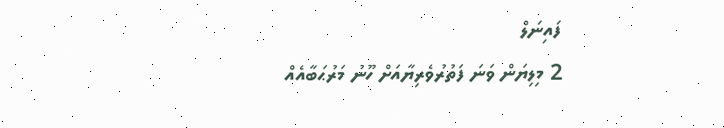ފައިނަލް
2 މިލިޔަން ވަނަ ފަތުރުވެރިޔާއަށް ހޫނު މަރުޙަބާއެއް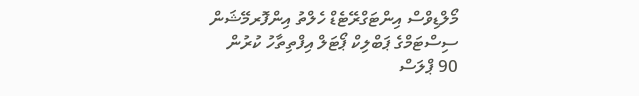މޯލްޑިވްސް އިންޓަގްރޭޓެޑް ހެލްތު އިންފޮރމޭޝަން ސިސްޓަމްގެ ޕަބްލިކް ޕޯޓަލް އިފްތިތާހު ކުރުން
90 ޕްލަސް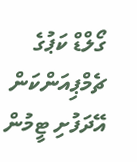ގޯލްޑް ކަޕުގެ ޗެމްޕިއަންކަން އޭދަފުށި ޓީމުން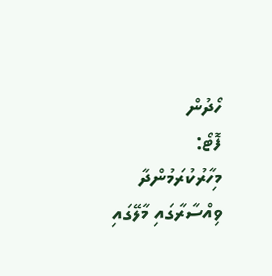ހޯދުން
ފޮޓޯ: މިހާރުކުރަމުންދާ ވިއްސާރާގައި މާލޭގައި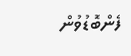ފެންބޮޑުވުން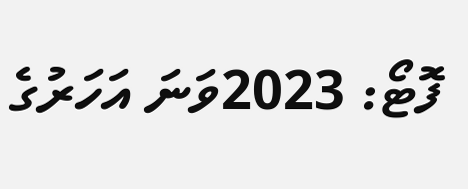ފޮޓޯ: 2023ވަނަ އަހަރުގެ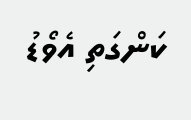ކަންގަތި އެވޯޑު